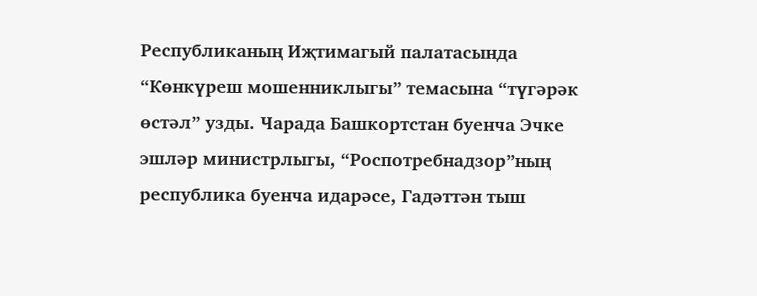Республиканың Иҗтимагый палатасында “Көнкүреш мошенниклыгы” темасына “түгәрәк өстәл” узды. Чарада Башкортстан буенча Эчке эшләр министрлыгы, “Роспотребнадзор”ның республика буенча идарәсе, Гадәттән тыш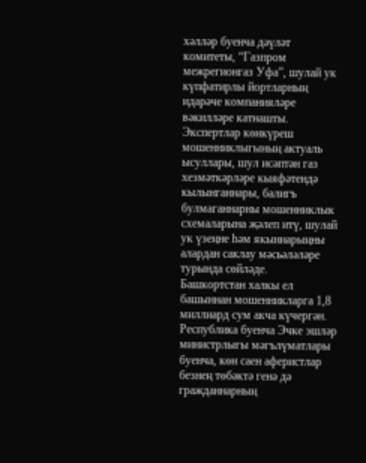хәлләр буенча дәүләт комитеты, “Газпром межрегионгаз Уфа”, шулай ук күпфатирлы йортларның идарәче компанияләре вәкилләре катнашты. Экспертлар көнкүреш мошенниклыгының актуаль ысуллары, шул исәптән газ хезмәткәрләре кыяфәтендә кылынганнары, балигъ булмаганнарны мошенниклык схемаларына җәлеп итү, шулай ук үзеңне һәм якыннарыңны алардан саклау мәсьәләләре турында сөйләде.
Башкортстан халкы ел башыннан мошенникларга 1,8 миллиард сум акча күчергән. Республика буенча Эчке эшләр министрлыгы мәгълүматлары буенча, көн саен аферистлар безнең төбәктә генә дә гражданнарның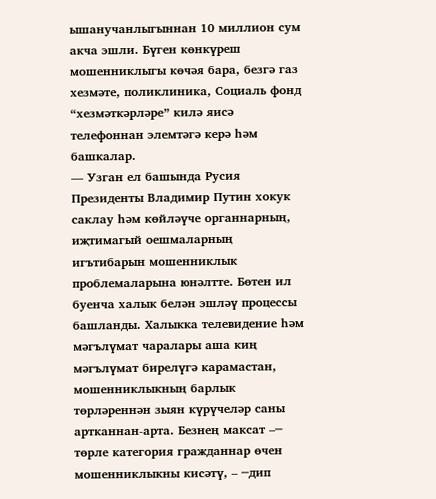ышанучанлыгыннан 10 миллион сум акча эшли. Бүген көнкүреш мошенниклыгы көчәя бара, безгә газ хезмәте, поликлиника, Социаль фонд “хезмәткәрләре” килә яисә телефоннан элемтәгә керә һәм башкалар.
— Узган ел башында Русия Президенты Владимир Путин хокук саклау һәм көйләүче органнарның, иҗтимагый оешмаларның игътибарын мошенниклык проблемаларына юнәлтте. Бөтен ил буенча халык белән эшләү процессы башланды. Халыкка телевидение һәм мәгълүмат чаралары аша киң мәгълүмат бирелүгә карамастан, мошенниклыкның барлык төрләреннән зыян күрүчеләр саны артканнан-арта. Безнең максат –─ төрле категория гражданнар өчен мошенниклыкны кисәтү, – ─дип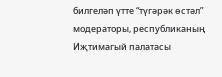билгеләп үтте “түгәрәк өстәл” модераторы, республиканың Иҗтимагый палатасы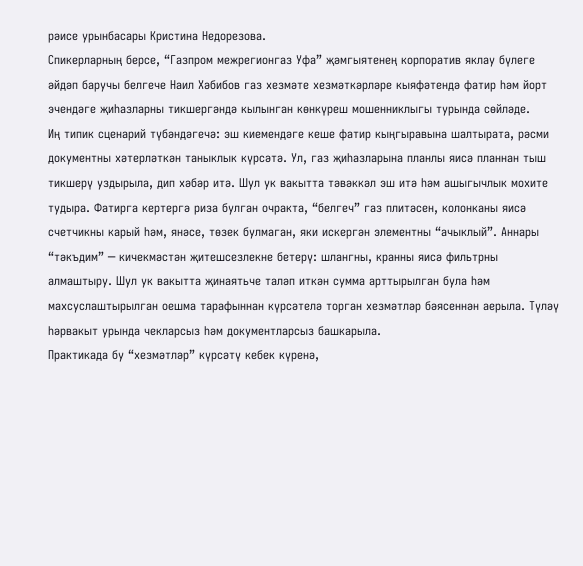рәисе урынбасары Кристина Недорезова.
Спикерларның берсе, “Газпром межрегионгаз Уфа” җәмгыятенең корпоратив яклау бүлеге әйдәп баручы белгече Наил Хәбибов газ хезмәте хезмәткәрләре кыяфәтендә фатир һәм йорт эчендәге җиһазларны тикшергәндә кылынган көнкүреш мошенниклыгы турында сөйләде.
Иң типик сценарий түбәндәгечә: эш киемендәге кеше фатир кыңгыравына шалтырата, рәсми документны хәтерләткән таныклык күрсәтә. Ул, газ җиһазларына планлы яисә планнан тыш тикшерү уздырыла, дип хәбәр итә. Шул ук вакытта тәвәккәл эш итә һәм ашыгычлык мохите тудыра. Фатирга кертергә риза булган очракта, “белгеч” газ плитәсен, колонканы яисә счетчикны карый һәм, янәсе, төзек булмаган, яки искергән элементны “ачыклый”. Аннары “тәкъдим” ─ кичекмәстән җитешсезлекне бетерү: шлангны, кранны яисә фильтрны алмаштыру. Шул ук вакытта җинаятьче таләп иткән сумма арттырылган була һәм махсуслаштырылган оешма тарафыннан күрсәтелә торган хезмәтләр бәясеннән аерыла. Түләү һәрвакыт урында чекларсыз һәм документларсыз башкарыла.
Практикада бу “хезмәтләр” күрсәтү кебек күренә,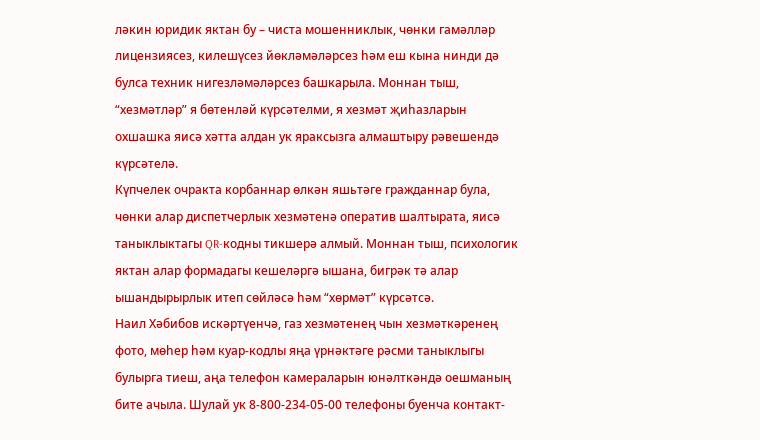ләкин юридик яктан бу – чиста мошенниклык, чөнки гамәлләр лицензиясез, килешүсез йөкләмәләрсез һәм еш кына нинди дә булса техник нигезләмәләрсез башкарыла. Моннан тыш, “хезмәтләр” я бөтенләй күрсәтелми, я хезмәт җиһазларын охшашка яисә хәтта алдан ук яраксызга алмаштыру рәвешендә күрсәтелә.
Күпчелек очракта корбаннар өлкән яшьтәге гражданнар була, чөнки алар диспетчерлык хезмәтенә оператив шалтырата, яисә таныклыктагы QR-кодны тикшерә алмый. Моннан тыш, психологик яктан алар формадагы кешеләргә ышана, бигрәк тә алар ышандырырлык итеп сөйләсә һәм “хөрмәт” күрсәтсә.
Наил Хәбибов искәртүенчә, газ хезмәтенең чын хезмәткәренең фото, мөһер һәм куар-кодлы яңа үрнәктәге рәсми таныклыгы булырга тиеш, аңа телефон камераларын юнәлткәндә оешманың бите ачыла. Шулай ук 8-800-234-05-00 телефоны буенча контакт-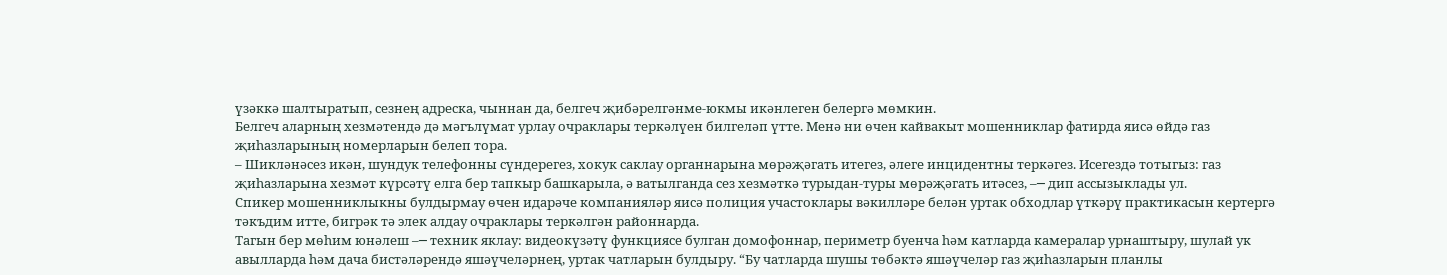үзәккә шалтыратып, сезнең адреска, чыннан да, белгеч җибәрелгәнме-юкмы икәнлеген белергә мөмкин.
Белгеч аларның хезмәтендә дә мәгълүмат урлау очраклары теркәлүен билгеләп үтте. Менә ни өчен кайвакыт мошенниклар фатирда яисә өйдә газ җиһазларының номерларын белеп тора.
– Шикләнәсез икән, шундук телефонны сүндерегез, хокук саклау органнарына мөрәҗәгать итегез, әлеге инцидентны теркәгез. Исегездә тотыгыз: газ җиһазларына хезмәт күрсәтү елга бер тапкыр башкарыла, ә ватылганда сез хезмәткә турыдан-туры мөрәҗәгать итәсез, –─ дип ассызыклады ул.
Спикер мошенниклыкны булдырмау өчен идарәче компанияләр яисә полиция участоклары вәкилләре белән уртак обходлар үткәрү практикасын кертергә тәкъдим итте, бигрәк тә элек алдау очраклары теркәлгән районнарда.
Тагын бер мөһим юнәлеш –─ техник яклау: видеокүзәтү функциясе булган домофоннар, периметр буенча һәм катларда камералар урнаштыру, шулай ук авылларда һәм дача бистәләрендә яшәүчеләрнең, уртак чатларын булдыру. “Бу чатларда шушы төбәктә яшәүчеләр газ җиһазларын планлы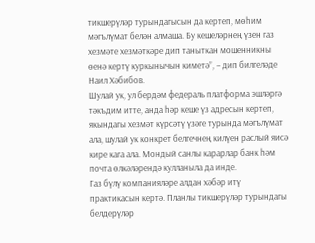тикшерүләр турындагысын да кертеп, мөһим мәгълүмат белән алмаша. Бу кешеләрнең үзен газ хезмәте хезмәткәре дип таныткан мошенникны өенә кертү куркынычын киметә”, – дип билгеләде Наил Хәбибов.
Шулай ук, ул бердәм федераль платформа эшләргә тәкъдим итте, анда һәр кеше үз адресын кертеп, якындагы хезмәт күрсәтү үзәге турында мәгълүмат ала, шулай ук конкрет белгечнең килүен раслый яисә кире кага ала. Мондый санлы карарлар банк һәм почта өлкәләрендә кулланыла да инде.
Газ бүлү компанияләре алдан хәбәр итү практикасын кертә. Планлы тикшерүләр турындагы белдерүләр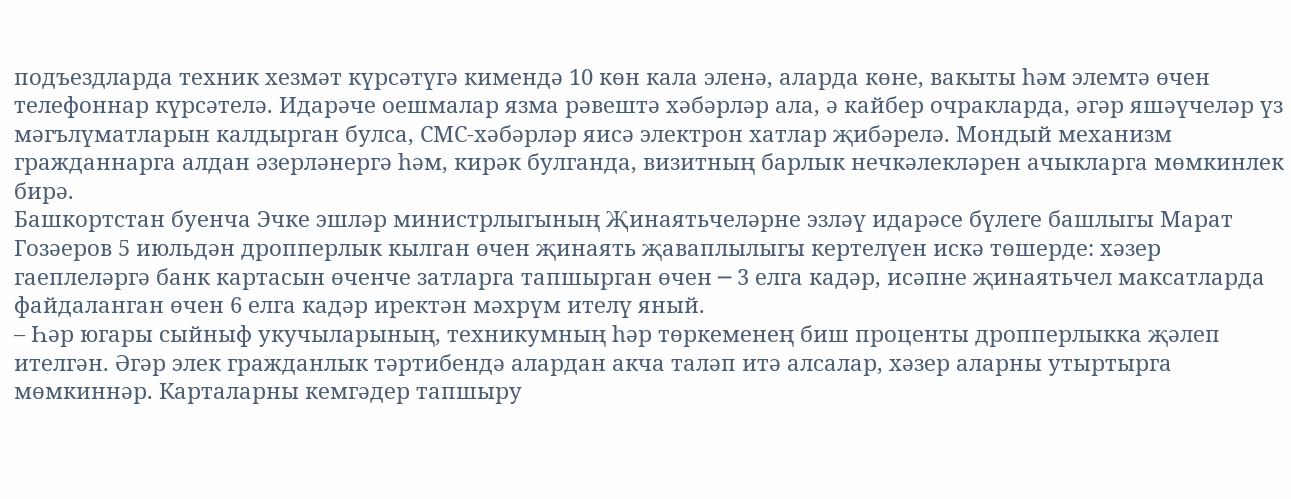подъездларда техник хезмәт күрсәтүгә кимендә 10 көн кала эленә, аларда көне, вакыты һәм элемтә өчен телефоннар күрсәтелә. Идарәче оешмалар язма рәвештә хәбәрләр ала, ә кайбер очракларда, әгәр яшәүчеләр үз мәгълүматларын калдырган булса, СМС-хәбәрләр яисә электрон хатлар җибәрелә. Мондый механизм гражданнарга алдан әзерләнергә һәм, кирәк булганда, визитның барлык нечкәлекләрен ачыкларга мөмкинлек бирә.
Башкортстан буенча Эчке эшләр министрлыгының Җинаятьчеләрне эзләү идарәсе бүлеге башлыгы Марат Гозәеров 5 июльдән дропперлык кылган өчен җинаять җаваплылыгы кертелүен искә төшерде: хәзер гаеплеләргә банк картасын өченче затларга тапшырган өчен ─ 3 елга кадәр, исәпне җинаятьчел максатларда файдаланган өчен 6 елга кадәр иректән мәхрүм ителү яный.
– Һәр югары сыйныф укучыларының, техникумның һәр төркеменең биш проценты дропперлыкка җәлеп ителгән. Әгәр элек гражданлык тәртибендә алардан акча таләп итә алсалар, хәзер аларны утыртырга мөмкиннәр. Карталарны кемгәдер тапшыру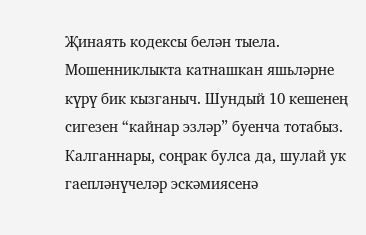Җинаять кодексы белән тыела. Мошенниклыкта катнашкан яшьләрне күрү бик кызганыч. Шундый 10 кешенең сигезен “кайнар эзләр” буенча тотабыз. Калганнары, соңрак булса да, шулай ук гаепләнүчеләр эскәмиясенә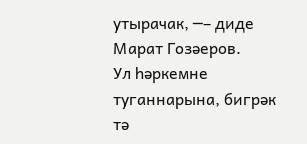утырачак, ─– диде Марат Гозәеров.
Ул һәркемне туганнарына, бигрәк тә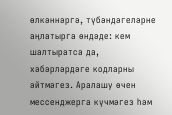өлкәннәргә, түбәндәгеләрне аңлатырга өндәде: кем шалтыратса да, хәбәрләрдәге кодларны әйтмәгез. Аралашу өчен мессенджерга күчмәгез һәм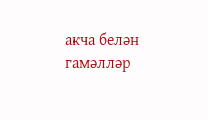акча белән гамәлләр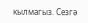кылмагыз. Сезгә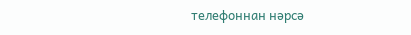телефоннан нәрсә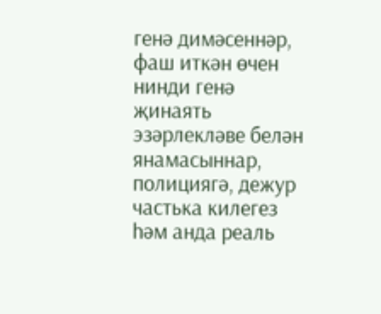генә димәсеннәр, фаш иткән өчен нинди генә җинаять эзәрлекләве белән янамасыннар, полициягә, дежур частька килегез һәм анда реаль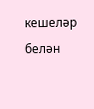кешеләр белән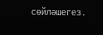сөйләшегез.